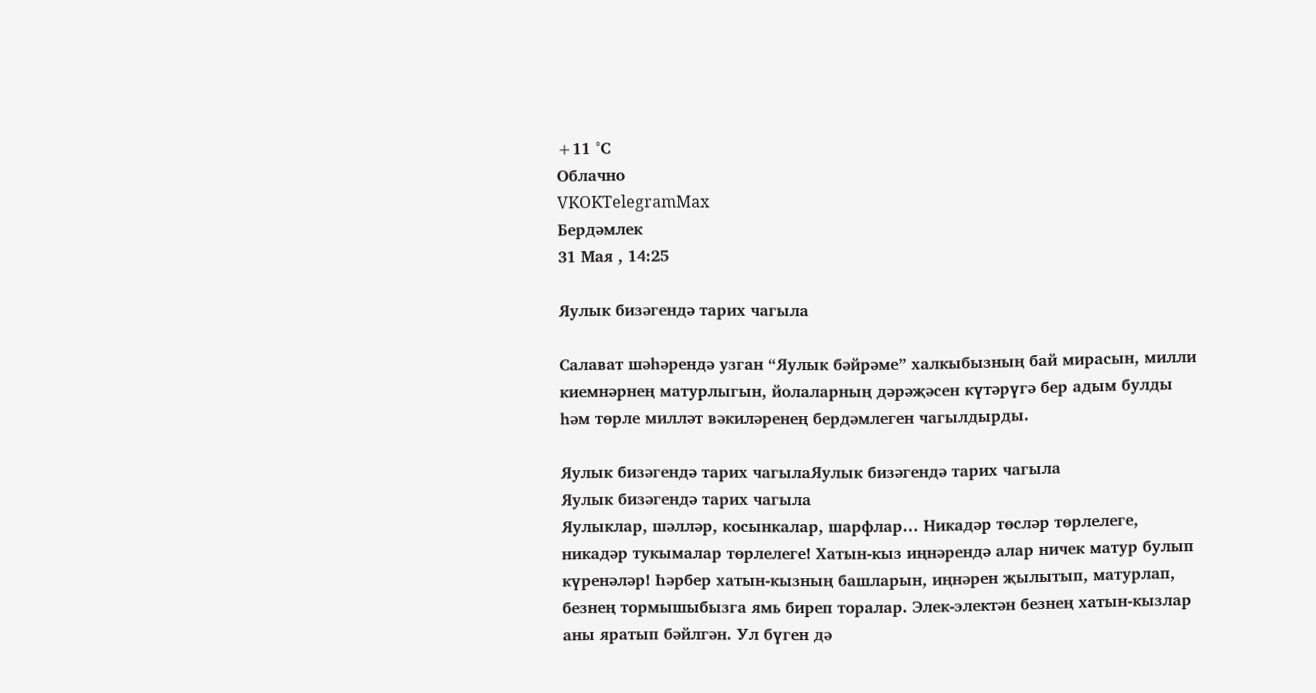+11 °С
Облачно
VKOKTelegramMax
Бердәмлек
31 Мая , 14:25

Яулык бизәгендә тарих чагыла

Салават шәһәрендә узган “Яулык бәйрәме” халкыбызның бай мирасын, милли киемнәрнең матурлыгын, йолаларның дәрәҗәсен күтәрүгә бер адым булды һәм төрле милләт вәкиләренең бердәмлеген чагылдырды.

Яулык бизәгендә тарих чагылаЯулык бизәгендә тарих чагыла
Яулык бизәгендә тарих чагыла
Яулыклар, шәлләр, косынкалар, шарфлар… Никадәр төсләр төрлелеге, никадәр тукымалар төрлелеге! Хатын-кыз иңнәрендә алар ничек матур булып күренәләр! Һәрбер хатын-кызның башларын, иңнәрен җылытып, матурлап, безнең тормышыбызга ямь биреп торалар. Элек-электән безнең хатын-кызлар аны яратып бәйлгән. Ул бүген дә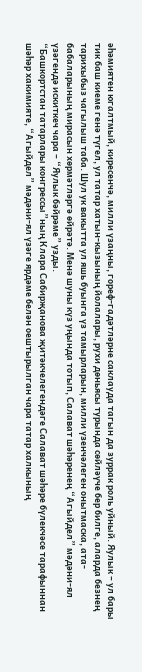әһәмиятен югалтмый, киресенчә, милли үзаңны, гореф-гадәтләрне саклауда тагын да зуррак роль уйный. Яулык – ул бары тик баш киеме генә түгел, ул татар хатын-кызының йолалары, рухи дөньясы турында сөйләүче бер билге, аларда безнең тарихыбыз чагылыш таба. Шул ук вакытта ул яшь буынга үз тамырларын, милли үзенчәлеген онытмаска, ата-бабаларының мирасын хөрмәтләргә өйрәтә. Менә шуны күз уңында тотып, Салават шәһәренең “Агыйдел” мәдәни-ял үзәгендә искиткеч чара – “Яулык бәйрәме” узды.
“Башкортстан татарлары конгрессы”ның Клара Сабирҗанова җитәкчелегендәге Салават шәһәре бүлекчәсе тарафыннан шәһәр хакимияте, “Агыйдел” мәдәни-ял үзәге ярдәме белән оештырылган чара татар халкының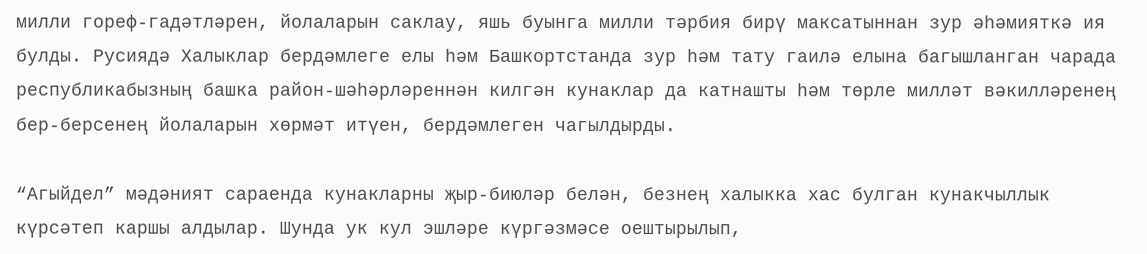милли гореф-гадәтләрен, йолаларын саклау, яшь буынга милли тәрбия бирү максатыннан зур әһәмияткә ия булды. Русиядә Халыклар бердәмлеге елы һәм Башкортстанда зур һәм тату гаилә елына багышланган чарада республикабызның башка район-шәһәрләреннән килгән кунаклар да катнашты һәм төрле милләт вәкилләренең бер-берсенең йолаларын хөрмәт итүен, бердәмлеген чагылдырды.

“Агыйдел” мәдәният сараенда кунакларны җыр-биюләр белән, безнең халыкка хас булган кунакчыллык күрсәтеп каршы алдылар. Шунда ук кул эшләре күргәзмәсе оештырылып,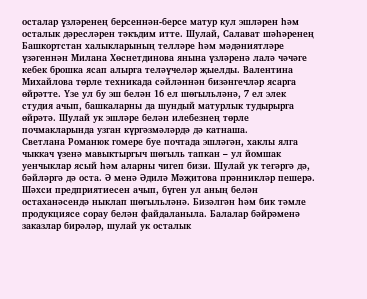осталар үзләренең берсеннән-берсе матур кул эшләрен һәм осталык дәресләрен тәкъдим итте. Шулай, Салават шәһәренең Башкортстан халыкларының телләре һәм мәдәниятләре үзәгеннән Милана Хөснетдинова янына үзләренә лалә чәчәге кебек брошка ясап алырга теләүчеләр җыелды. Валентина Михайлова төрле техникада сәйләннән бизәнгечләр ясарга өйрәтте. Үзе ул бу эш белән 16 ел шөгыльләнә, 7 ел элек студия ачып, башкаларны да шундый матурлык тудырырга өйрәтә. Шулай ук эшләре белән илебезнең төрле почмакларында узган күргәзмәләрдә дә катнаша.
Светлана Романюк гомере буе почтада эшләгән, хаклы ялга чыккач үзенә мавыктыргыч шөгыль тапкан – ул йомшак уенчыклар ясый һәм аларны чигеп бизи. Шулай ук тегәргә дә, бәйләргә дә оста. Ә менә Әдилә Мәҗитова прәнникләр пешерә. Шәхси предприятиесен ачып, бүген ул аның белән остаханәсендә ныклап шөгыльләнә. Бизәлгән һәм бик тәмле продукциясе сорау белән файдаланыла. Балалар бәйрәменә заказлар бирәләр, шулай ук осталык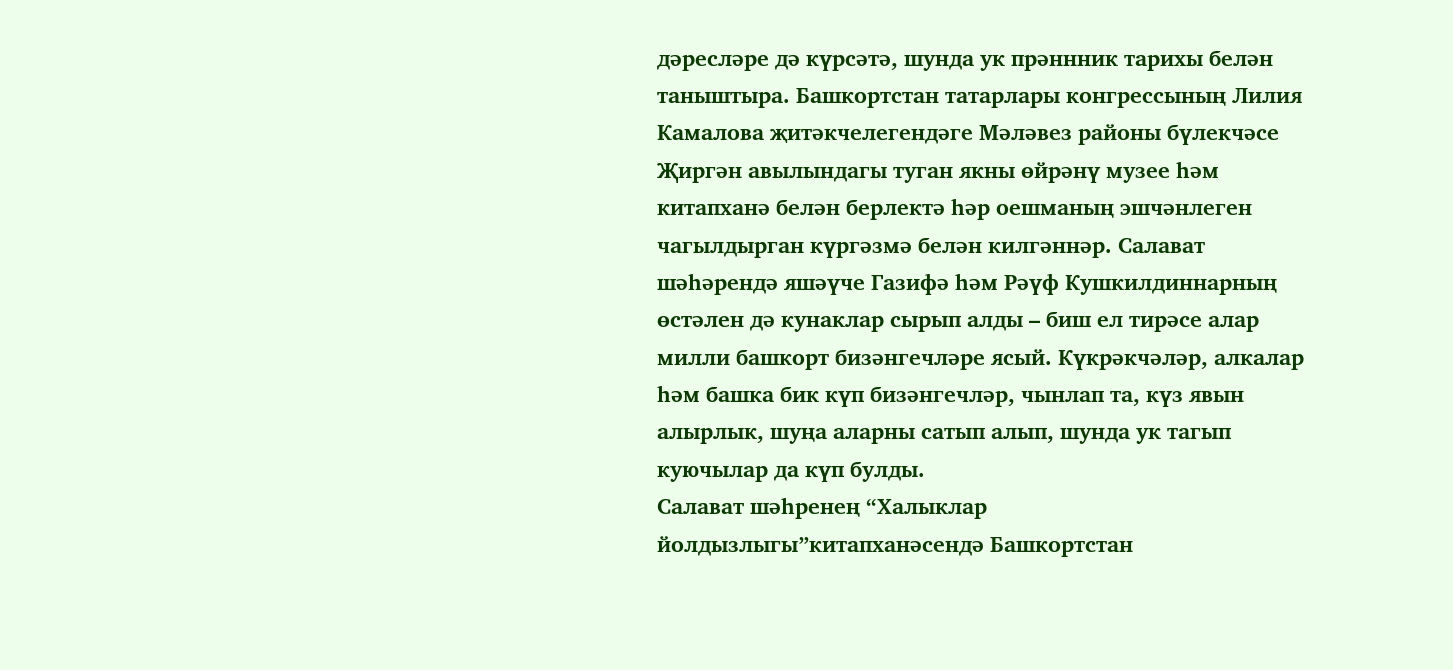дәресләре дә күрсәтә, шунда ук прәннник тарихы белән таныштыра. Башкортстан татарлары конгрессының Лилия Камалова җитәкчелегендәге Мәләвез районы бүлекчәсе Җиргән авылындагы туган якны өйрәнү музее һәм китапханә белән берлектә һәр оешманың эшчәнлеген чагылдырган күргәзмә белән килгәннәр. Салават шәһәрендә яшәүче Газифә һәм Рәүф Кушкилдиннарның өстәлен дә кунаклар сырып алды – биш ел тирәсе алар милли башкорт бизәнгечләре ясый. Күкрәкчәләр, алкалар һәм башка бик күп бизәнгечләр, чынлап та, күз явын алырлык, шуңа аларны сатып алып, шунда ук тагып куючылар да күп булды.
Салават шәһренең “Халыклар йолдызлыгы”китапханәсендә Башкортстан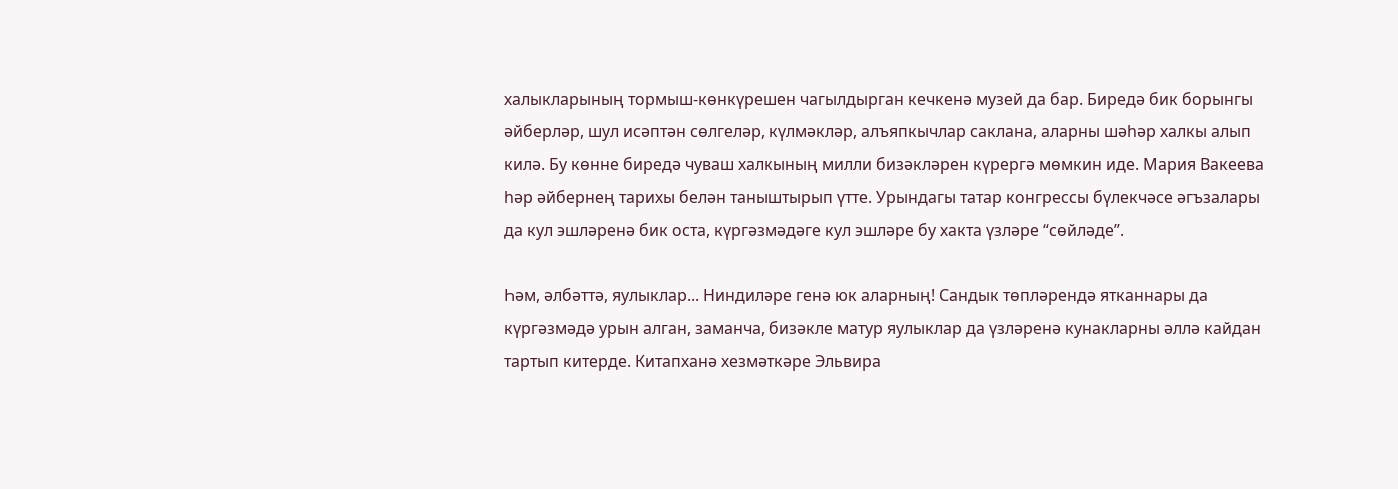халыкларының тормыш-көнкүрешен чагылдырган кечкенә музей да бар. Биредә бик борынгы әйберләр, шул исәптән сөлгеләр, күлмәкләр, алъяпкычлар саклана, аларны шәһәр халкы алып килә. Бу көнне биредә чуваш халкының милли бизәкләрен күрергә мөмкин иде. Мария Вакеева һәр әйбернең тарихы белән таныштырып үтте. Урындагы татар конгрессы бүлекчәсе әгъзалары да кул эшләренә бик оста, күргәзмәдәге кул эшләре бу хакта үзләре “сөйләде”.

Һәм, әлбәттә, яулыклар... Ниндиләре генә юк аларның! Сандык төпләрендә ятканнары да күргәзмәдә урын алган, заманча, бизәкле матур яулыклар да үзләренә кунакларны әллә кайдан тартып китерде. Китапханә хезмәткәре Эльвира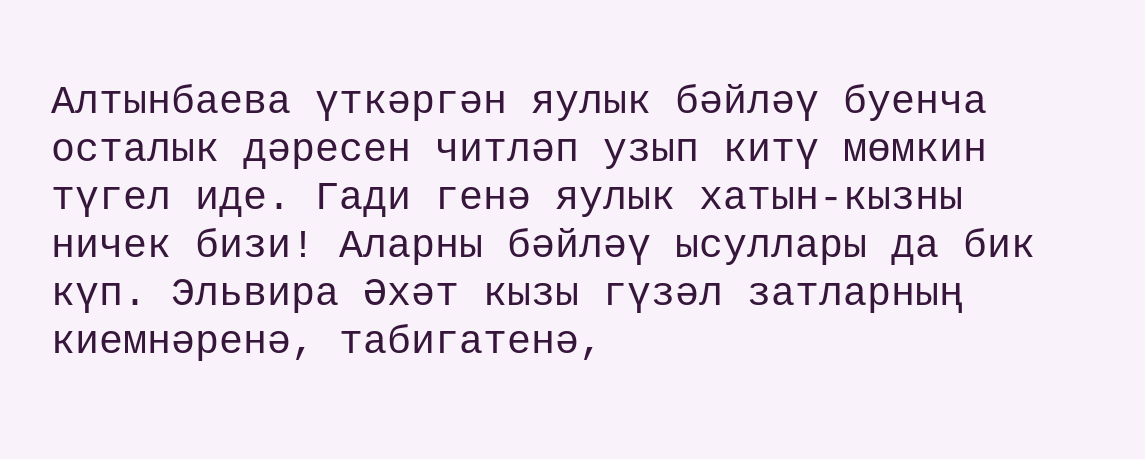Алтынбаева үткәргән яулык бәйләү буенча осталык дәресен читләп узып китү мөмкин түгел иде. Гади генә яулык хатын-кызны ничек бизи! Аларны бәйләү ысуллары да бик күп. Эльвира Әхәт кызы гүзәл затларның киемнәренә, табигатенә,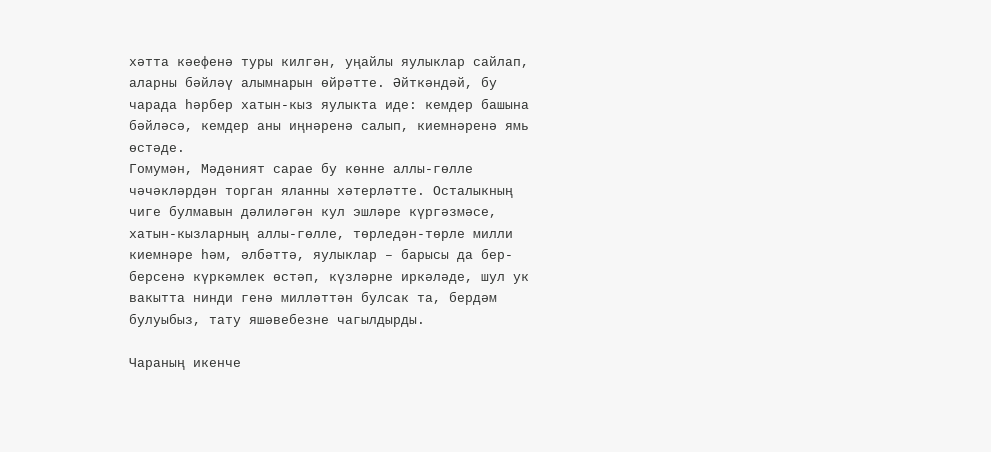хәтта кәефенә туры килгән, уңайлы яулыклар сайлап, аларны бәйләү алымнарын өйрәтте. Әйткәндәй, бу чарада һәрбер хатын-кыз яулыкта иде: кемдер башына бәйләсә, кемдер аны иңнәренә салып, киемнәренә ямь өстәде.
Гомумән, Мәдәният сарае бу көнне аллы-гөлле чәчәкләрдән торган яланны хәтерләтте. Осталыкның чиге булмавын дәлиләгән кул эшләре күргәзмәсе, хатын-кызларның аллы-гөлле, төрледән-төрле милли киемнәре һәм, әлбәттә, яулыклар – барысы да бер-берсенә күркәмлек өстәп, күзләрне иркәләде, шул ук вакытта нинди генә милләттән булсак та, бердәм булуыбыз, тату яшәвебезне чагылдырды.

Чараның икенче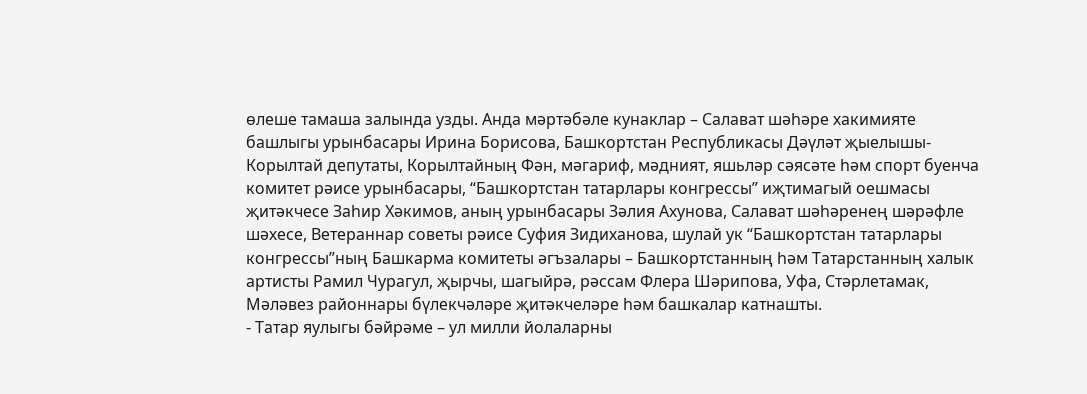өлеше тамаша залында узды. Анда мәртәбәле кунаклар – Салават шәһәре хакимияте башлыгы урынбасары Ирина Борисова, Башкортстан Республикасы Дәүләт җыелышы-Корылтай депутаты, Корылтайның Фән, мәгариф, мәдният, яшьләр сәясәте һәм спорт буенча комитет рәисе урынбасары, “Башкортстан татарлары конгрессы” иҗтимагый оешмасы җитәкчесе Заһир Хәкимов, аның урынбасары Зәлия Ахунова, Салават шәһәренең шәрәфле шәхесе, Ветераннар советы рәисе Суфия Зидиханова, шулай ук “Башкортстан татарлары конгрессы”ның Башкарма комитеты әгъзалары – Башкортстанның һәм Татарстанның халык артисты Рамил Чурагул, җырчы, шагыйрә, рәссам Флера Шәрипова, Уфа, Стәрлетамак, Мәләвез районнары бүлекчәләре җитәкчеләре һәм башкалар катнашты.
- Татар яулыгы бәйрәме – ул милли йолаларны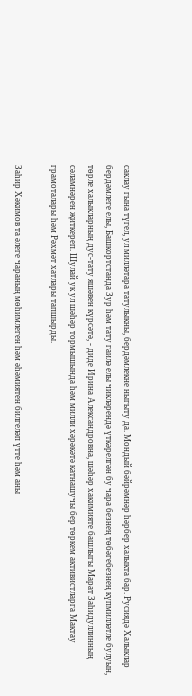саклау гына түгел, ул милләтара татулыкны, бердәмлекне ныгыту да. Мондый бәйрәмнәр һәрбер халыкта бар. Русиядә Халыклар бердәмлеге елы, Башкортстанда Зур һәм тату гаилә елы чикләрендә үткәрелгән бу чара безнең төбәгебезнең күпмилләтле булуын, төрле халыкларның дус-тату яшәвен күрсәтә, - диде Ирина Александровна, шәһәр хакимияте башлыгы Марат Заһидуллинның сәламнәрен җиткереп. Шулай ук ул шәһәр тормышында һәм милли хәрәкәтә катнашучы бер төркем активистларга Мактау грамоталары һәм Рәхмәт хатлары тапшырды.

Заһир Хәкимов та әлеге чараның мөһимлеген һәм әһәмиятен билгеләп үтте һәм аны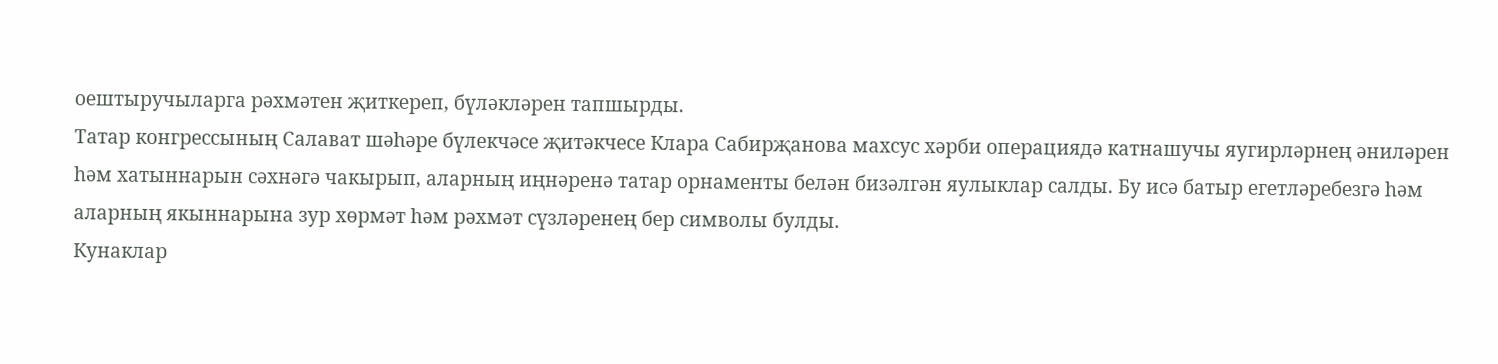оештыручыларга рәхмәтен җиткереп, бүләкләрен тапшырды.
Татар конгрессының Салават шәһәре бүлекчәсе җитәкчесе Клара Сабирҗанова махсус хәрби операциядә катнашучы яугирләрнең әниләрен һәм хатыннарын сәхнәгә чакырып, аларның иңнәренә татар орнаменты белән бизәлгән яулыклар салды. Бу исә батыр егетләребезгә һәм аларның якыннарына зур хөрмәт һәм рәхмәт сүзләренең бер символы булды.
Кунаклар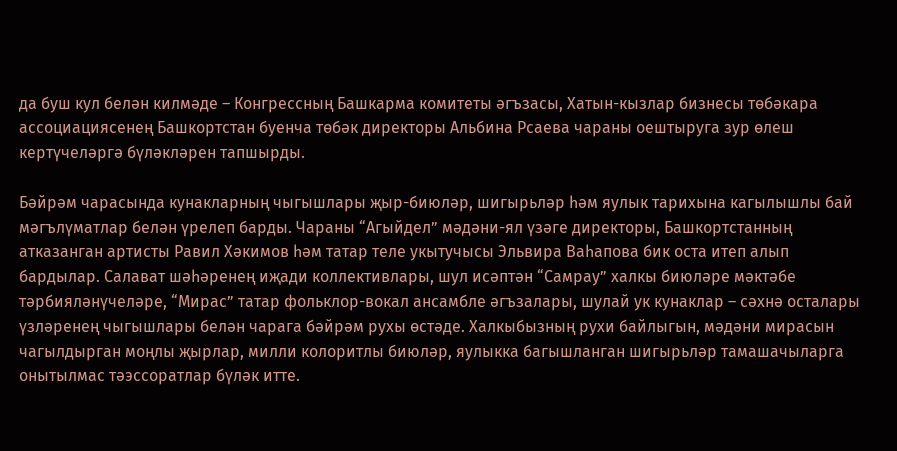да буш кул белән килмәде – Конгрессның Башкарма комитеты әгъзасы, Хатын-кызлар бизнесы төбәкара ассоциациясенең Башкортстан буенча төбәк директоры Альбина Рсаева чараны оештыруга зур өлеш кертүчеләргә бүләкләрен тапшырды.

Бәйрәм чарасында кунакларның чыгышлары җыр-биюләр, шигырьләр һәм яулык тарихына кагылышлы бай мәгълүматлар белән үрелеп барды. Чараны “Агыйдел” мәдәни-ял үзәге директоры, Башкортстанның атказанган артисты Равил Хәкимов һәм татар теле укытучысы Эльвира Ваһапова бик оста итеп алып бардылар. Салават шәһәренең иҗади коллективлары, шул исәптән “Самрау” халкы биюләре мәктәбе тәрбияләнүчеләре, “Мирас” татар фольклор-вокал ансамбле әгъзалары, шулай ук кунаклар – сәхнә осталары үзләренең чыгышлары белән чарага бәйрәм рухы өстәде. Халкыбызның рухи байлыгын, мәдәни мирасын чагылдырган моңлы җырлар, милли колоритлы биюләр, яулыкка багышланган шигырьләр тамашачыларга онытылмас тәэссоратлар бүләк итте.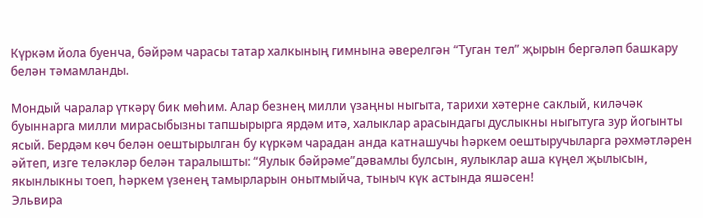Күркәм йола буенча, бәйрәм чарасы татар халкының гимнына әверелгән “Туган тел” җырын бергәләп башкару белән тәмамланды.

Мондый чаралар үткәрү бик мөһим. Алар безнең милли үзаңны ныгыта, тарихи хәтерне саклый, киләчәк буыннарга милли мирасыбызны тапшырырга ярдәм итә, халыклар арасындагы дуслыкны ныгытуга зур йогынты ясый. Бердәм көч белән оештырылган бу күркәм чарадан анда катнашучы һәркем оештыручыларга рәхмәтләрен әйтеп, изге теләкләр белән таралышты: “Яулык бәйрәме”дәвамлы булсын, яулыклар аша күңел җылысын, якынлыкны тоеп, һәркем үзенең тамырларын онытмыйча, тыныч күк астында яшәсен!
Эльвира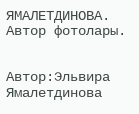ЯМАЛЕТДИНОВА.
Автор фотолары.


Автор:Эльвира Ямалетдинова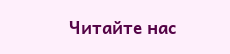Читайте нас